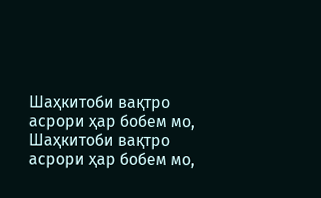Шаҳкитоби вақтро асрори ҳар бобем мо,
Шаҳкитоби вақтро асрори ҳар бобем мо,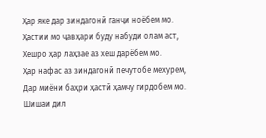Ҳар яке дар зиндагонӣ ганҷи ноёбем мо.
Ҳастии мо ҷавҳари буду набуди олам аст,
Хешро ҳар лаҳзае аз хеш дарёбем мо.
Ҳар нафас аз зиндагонӣ печутобе мехурем,
Дар миёни баҳри ҳастӣ ҳамчу гирдобем мо.
Шишаи дил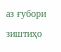аз ғубори зиштиҳо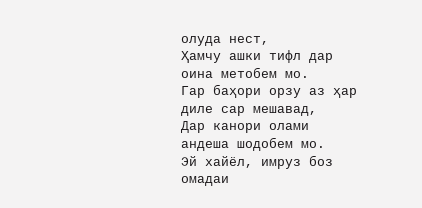олуда нест,
Ҳамчу ашки тифл дар оина метобем мо.
Гар баҳори орзу аз ҳар диле сар мешавад,
Дар канори олами андеша шодобем мо.
Эй хайёл, имруз боз омадаи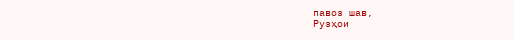павоз шав,
Рузҳои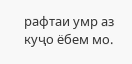рафтаи умр аз куҷо ёбем мо.